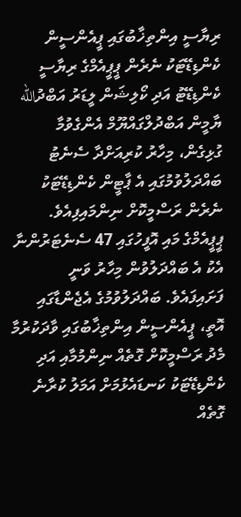ރިޔާސީ އިންތިޚާބުގައި ޕީއެންސީން ކެންޑިޑޭޓަކު ނެރެން ޕީޕީއެމްގެ ރިޔާސީ ކެންޑިޑޭޓު އަދި ކޯލިޝަން ލީޑަރު އަބްދުالله ޔާމީން އަބްދުލްގައްޔޫމް އެންގެވުމާ ގުޅިގެން، މިހާރު ކުރިއަށްދާ ސެނެޓު ބައްދަލުވުމުގައި އެ ޕާޓީން ކެންޑިޑޭޓަކު ނެރެން ރަސްމީކޮށް ނިންމައިފިއެވެ.
ޕީޕީއެމްގެ މައި އޮފީހުގައި 47 ސެނެޓަރުންނާ އެކު އެ ބައްދަލުވުން މިހާރު ވަނީ ފަށައިފައެވެ. ބައްދަލުވުމުގެ އެޖެންޑާގައި އޮތީ، ޕީއެންސީން އިންތިޚާބުގައި ވާދަކުރުމާ މެދު ރަސްމީކޮށް ގޮތެއް ނިންމުމާއި އަދި ކެންޑިޑޭޓަކު ކަނޑައެޅުމަށް އަމަލު ކުރާނެ ގޮތެއް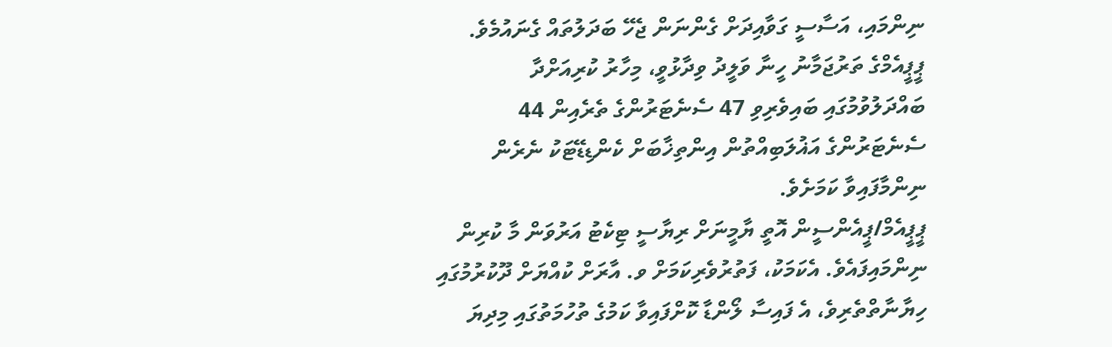ނިންމައި، އަސާސީ ގަވާއިދަށް ގެންނަން ޖެހޭ ބަދަލުތައް ގެނައުމެވެ.
ޕީޕީއެމްގެ ތަރުޖަމާނު ހީނާ ވަލީދު ވިދާޅުވީ، މިހާރު ކުރިއަށްދާ ބައްދަލުވުމުގައި ބައިވެރިވި 47 ސެނެޓަރުންގެ ތެރެއިން 44 ސެނެޓަރުންގެ އަޣުލަބިއްތުން އިންތިޚާބަށް ކެންޑިޑޭޓަކު ނެރެން ނިންމާފައިވާ ކަމަށެވެ.
ޕީޕީއެމް/ޕީއެންސީން އޮތީ ޔާމީނަށް ރިޔާސީ ޓިކެޓު އަރުވަން މާ ކުރިން ނިންމައިފައެވެ. އެކަމަކު، ފަތުރުވެރިކަމަށް ވ. އާރަށް ކުއްޔަށް ދޫކުރުމުގައި ހިޔާނާތްތެރިވެ، އެ ފައިސާ ލޯންޑާ ކޮށްފައިވާ ކަމުގެ ތުހުމަތުގައި މިދިޔަ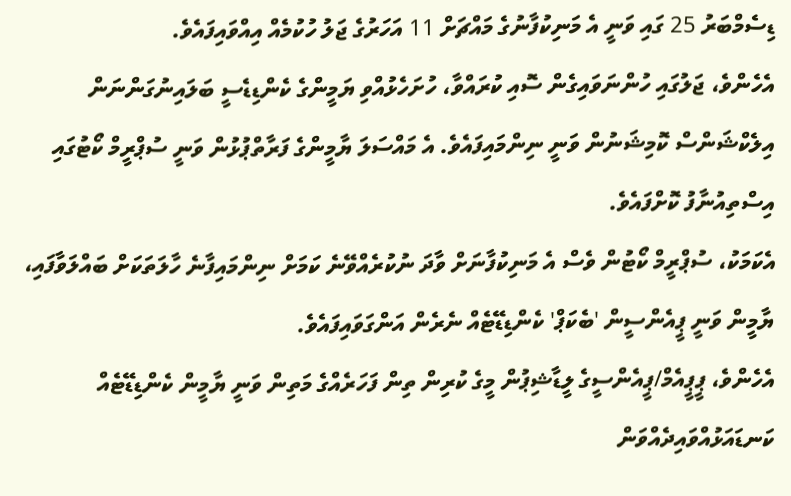ޑިސެމްބަރު 25 ގައި ވަނީ އެ މަނިކުފާނުގެ މައްޗަށް 11 އަހަރުގެ ޖަލު ހުކުމެއް އިއްވައިފައެވެ.
އެހެންވެ، ޖަލުގައި ހުންނަވައިގެން ސޮއި ކުރައްވާ، ހުށަހެޅުއްވި ޔަމީންގެ ކެންޑިޑެސީ ބަލައިނުގަންނަން އިލެކްޝަންސް ކޮމިޝަނުން ވަނީ ނިންމައިފައެވެ. އެ މައްސަލަ ޔާމީންގެ ފަރާތްޕުޅުން ވަނީ ސުޕްރީމް ކޯޓުގައި އިސްތިއުނާފު ކޮށްފައެވެ.
އެކަމަކު، ސުޕްރީމް ކޯޓުން ވެސް އެ މަނިކުފާނަށް ވާދަ ނުކުރެއްވޭނެ ކަމަށް ނިންމައިފާނެ ހާލަތަކަށް ބައްލަވާފައި، ޔާމީން ވަނީ ޕީއެންސީން 'ބެކަޕް' ކެންޑިޑޭޓެއް ނެރެން އަންގަވައިފައެވެ.
އެހެންވެ، ޕީޕީއެމް/ޕީއެންސީގެ ލީޑާޝިޕުން މީގެ ކުރިން ތިން ފަހަރެއްގެ މަތިން ވަނީ ޔާމީން ކެންޑިޑޭޓެއް ކަނޑައަޅުއްވައިދެއްވަން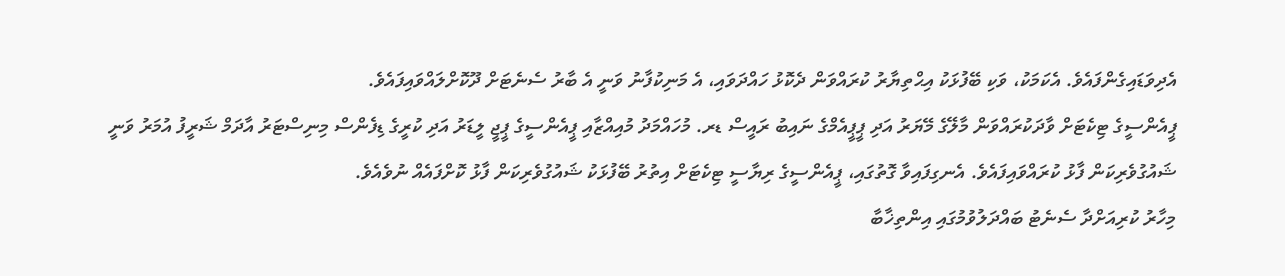އެދިވަޑައިގެންފައެވެ. އެކަމަކު، ވަކި ބޭފުޅަކު އިޙްތިޔާރު ކުރައްވަން ދެކޮޅު ހައްދަވައި، އެ މަނިކުފާނު ވަނީ އެ ބާރު ސެނެޓަށް ދޫކޮށްލައްވައިފައެވެ.
ޕީއެންސީގެ ޓިކެޓަށް ވާދަކުރައްވަން މާލޭގެ މޭޔަރު އަދި ޕީޕީއެމްގެ ނައިބު ރައީސް ޑރ. މުހައްމަދު މުއިއްޒާއި ޕީއެންސީގެ ޕީޖީ ލީޑަރު އަދި ކުރީގެ ޑިފެންސް މިނިސްޓަރު އާދަމް ޝަރީފު އުމަރު ވަނީ ޝައުގުވެރިކަން ފާޅު ކުރައްވައިފައެވެ. އެނގިފައިވާ ގޮތުގައި، ޕީއެންސީގެ ރިޔާސީ ޓިކެޓަށް އިތުރު ބޭފުޅަކު ޝައުގުވެރިކަން ފާޅު ކޮށްފައެއް ނުވެއެވެ.
މިހާރު ކުރިއަށްދާ ސެނެޓު ބައްދަލުވުމުގައި އިންތިޚާބާ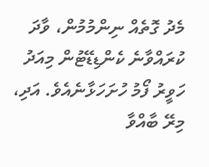މެދު ގޮތެއް ނިންމުމުން، ވާދަ ކުރައްވާނެ ކެންޑިޑޭޓުން މިއަދު ހަވީރު ފޯމު ހުށަހަޅާނެއެވެ. އަދި، މިރޭ ބާއްވާ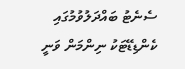ސެނެޓު ބައްދަލުވުމުގައި ކެންޑިޑޭޓަކު ނިންމަން ވަނީ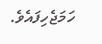ހަމަޖެހިފައެވެ.